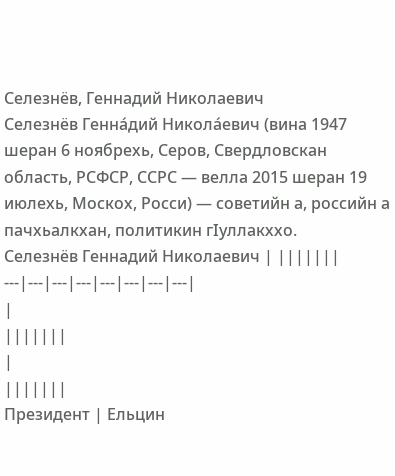Селезнёв, Геннадий Николаевич
Селезнёв Генна́дий Никола́евич (вина 1947 шеран 6 ноябрехь, Серов, Свердловскан область, РСФСР, ССРС — велла 2015 шеран 19 июлехь, Москох, Росси) — советийн а, российн а пачхьалкхан, политикин гӀуллакххо.
Селезнёв Геннадий Николаевич | |||||||
---|---|---|---|---|---|---|---|
|
|||||||
|
|||||||
Президент | Ельцин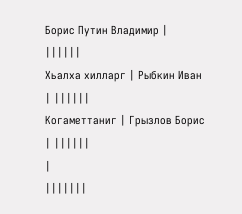Борис Путин Владимир |
||||||
Хьалха хилларг | Рыбкин Иван | ||||||
Когаметтаниг | Грызлов Борис | ||||||
|
|||||||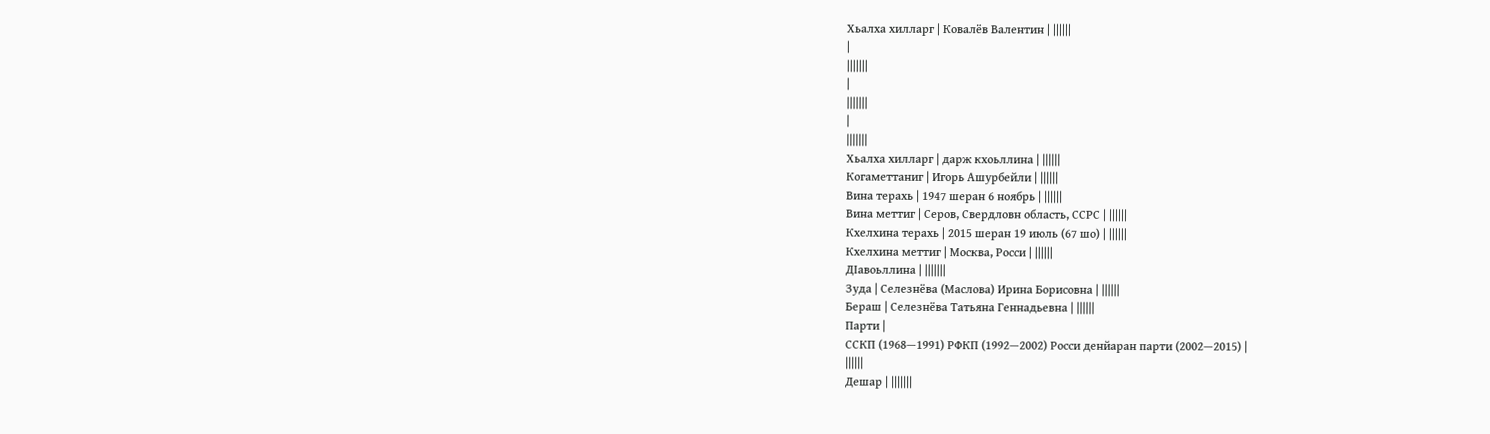Хьалха хилларг | Ковалёв Валентин | ||||||
|
|||||||
|
|||||||
|
|||||||
Хьалха хилларг | дарж кхоьллина | ||||||
Когаметтаниг | Игорь Ашурбейли | ||||||
Вина терахь | 1947 шеран 6 ноябрь | ||||||
Вина меттиг | Серов, Свердловн область, ССРС | ||||||
Кхелхина терахь | 2015 шеран 19 июль (67 шо) | ||||||
Кхелхина меттиг | Москва, Росси | ||||||
ДӀавоьллина | |||||||
Зуда | Селезнёва (Маслова) Ирина Борисовна | ||||||
Бераш | Селезнёва Татьяна Геннадьевна | ||||||
Парти |
ССКП (1968—1991) РФКП (1992—2002) Росси денйаран парти (2002—2015) |
||||||
Дешар | |||||||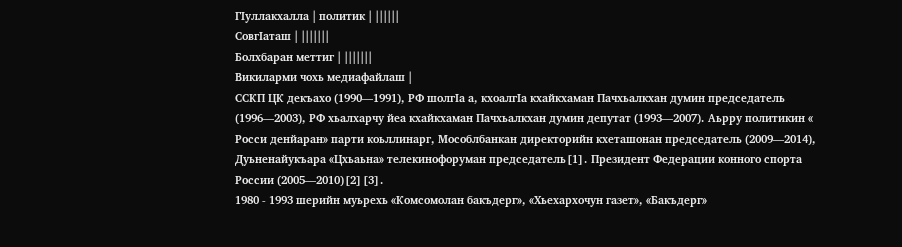ГӀуллакхалла | политик | ||||||
СовгӀаташ | |||||||
Болхбаран меттиг | |||||||
Викиларми чохь медиафайлаш |
ССКП ЦК декъахо (1990—1991), РФ шолгӀа а, кхоалгӀа кхайкхаман Пачхьалкхан думин председатель (1996—2003), РФ хьалхарчу йеа кхайкхаман Пачхьалкхан думин депутат (1993—2007). Аьрру политикин « Росси денйаран» парти коьллинарг, Мособлбанкан директорийн кхеташонан председатель (2009—2014), Дуьненайукъара «Цхьаьна» телекинофоруман председатель[1]. Президент Федерации конного спорта России (2005—2010)[2][3].
1980 - 1993 шерийн муьрехь «Комсомолан бакъдерг», «Хьехархочун газет», «Бакъдерг»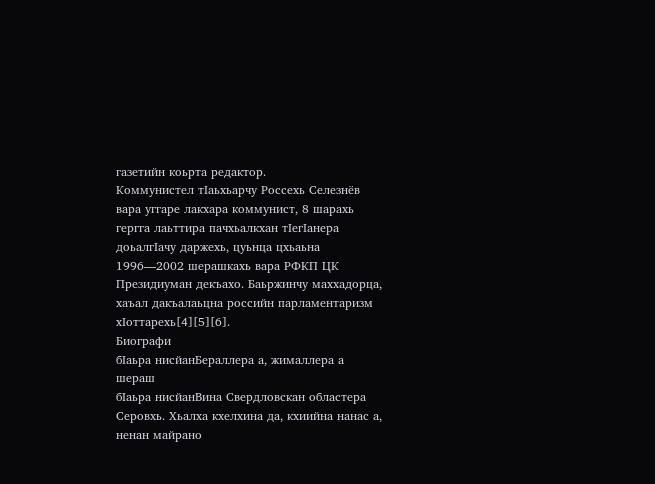газетийн коьрта редактор.
Коммунистел тӀаьхьарчу Россехь Селезнёв вара уггаре лакхара коммунист, 8 шарахь гергга лаьттира пачхьалкхан тӀегӀанера доьалгӀачу даржехь, цуьнца цхьаьна 1996—2002 шерашкахь вара РФКП ЦК Президиуман декъахо. Баьржинчу маххадорца, хаъал дакъалаьцна российн парламентаризм хӀоттарехь[4][5][6].
Биографи
бӀаьра нисйанБераллера а, жималлера а шераш
бӀаьра нисйанВина Свердловскан областера Серовхь. Хьалха кхелхина да, кхиийна нанас а, ненан майрано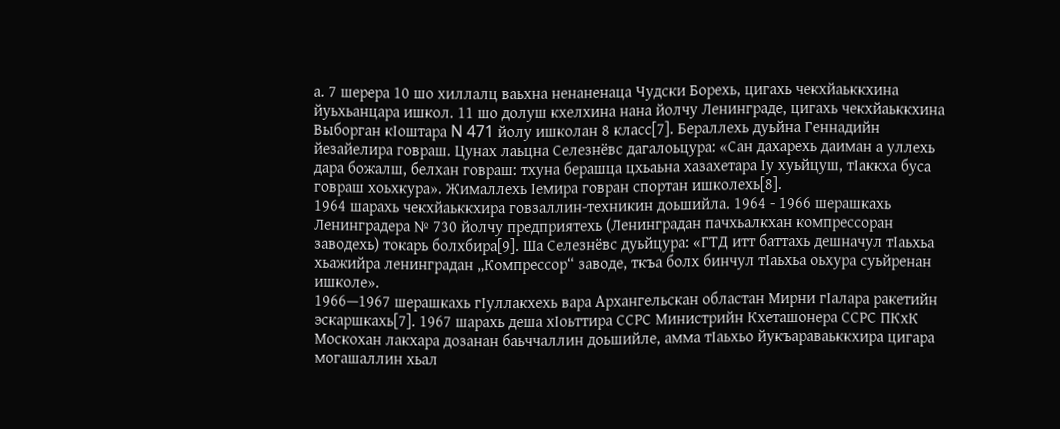а. 7 шерера 10 шо хиллалц ваьхна ненаненаца Чудски Борехь, цигахь чекхйаьккхина йуьхьанцара ишкол. 11 шо долуш кхелхина нана йолчу Ленинграде, цигахь чекхйаьккхина Выборган кӀоштара N 471 йолу ишколан 8 класс[7]. Бераллехь дуьйна Геннадийн йезайелира говраш. Цунах лаьцна Селезнёвс дагалоьцура: «Сан дахарехь даиман а уллехь дара божалш, белхан говраш: тхуна берашца цхьаьна хазахетара Ӏу хуьйцуш, тӀаккха буса говраш хоьхкура». Жималлехь Ӏемира говран спортан ишколехь[8].
1964 шарахь чекхйаьккхира говзаллин-техникин доьшийла. 1964 - 1966 шерашкахь Ленинградера № 730 йолчу предприятехь (Ленинградан пачхьалкхан компрессоран заводехь) токарь болхбира[9]. Ша Селезнёвс дуьйцура: «ГТД итт баттахь дешначул тӀаьхьа хьажийра ленинградан „Компрессор“ заводе, ткъа болх бинчул тӀаьхьа оьхура суьйренан ишколе».
1966—1967 шерашкахь гӀуллакхехь вара Архангельскан областан Мирни гӀалара ракетийн эскаршкахь[7]. 1967 шарахь деша хӀоьттира ССРС Министрийн Кхеташонера ССРС ПКхК Москохан лакхара дозанан баьччаллин доьшийле, амма тӀаьхьо йукъараваьккхира цигара могашаллин хьал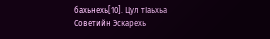бахьнехь[10]. Цул тӀаьхьа Советийн Эскарехь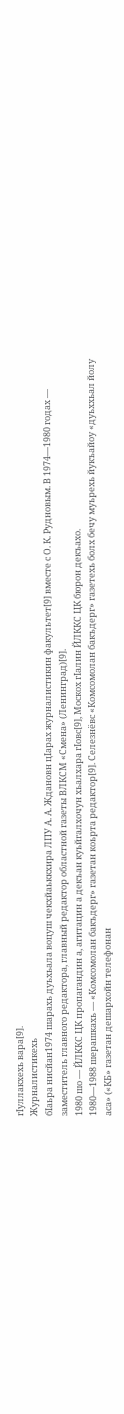гӀуллакхехь вара[9].
Журналистикехь
бӀаьра нисйан1974 шарахь дуьхьала воцуш чекхйаьккхира ЛПУ А. А. Ждановн цӀарах журналистикин факультет[9] вместе с О. К. Рудновым. В 1974—1980 годах — заместитель главного редактора, главный редактор областной газеты ВЛКСМ «Смена» (Ленинград)[9].
1980 шо — ЙЛККС ЦК пропагандин а, агитацин а декъан куьйгалхочун хьалхара гӀовс[9], Москох гӀалин ЙЛККС ЦК бюрон декъахо.
1980—1988 шерашкахь — «Комсомолан бакъдерг» газетан коьрта редактор[9]. Селезнёвс «Комсомолан бакъдерг» газетехь болх бечу муьрехь йукъайоу «дуьххьал йолу аса» («КБ» газетан дешархойн телефонан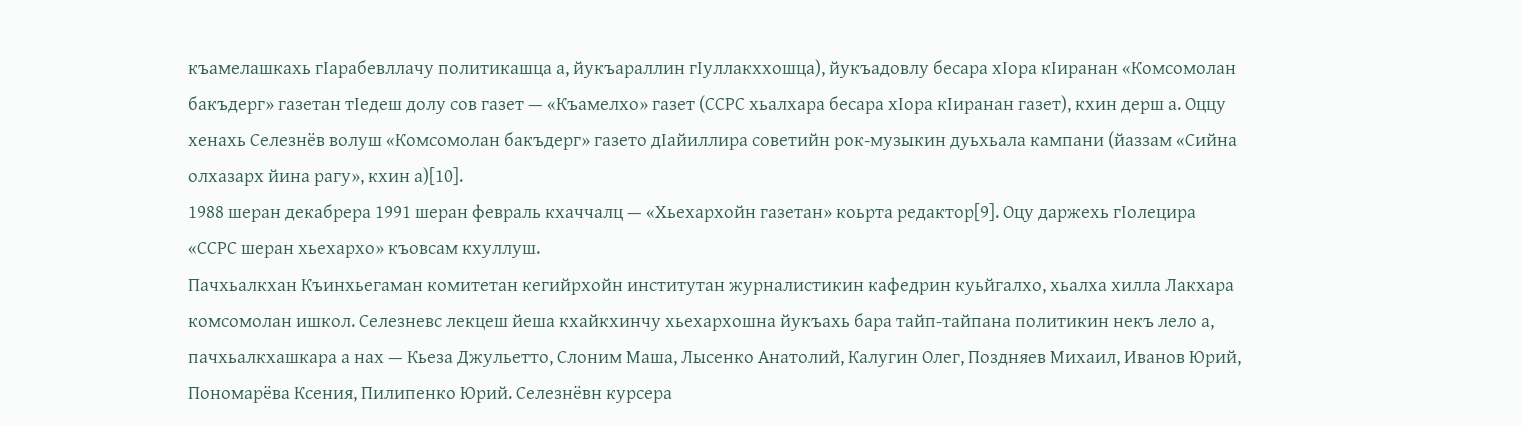къамелашкахь гӀарабевллачу политикашца а, йукъараллин гӀуллакххошца), йукъадовлу бесара хӀора кӀиранан «Комсомолан бакъдерг» газетан тӀедеш долу сов газет — «Къамелхо» газет (ССРС хьалхара бесара хӀора кӀиранан газет), кхин дерш а. Оццу хенахь Селезнёв волуш «Комсомолан бакъдерг» газето дӀайиллира советийн рок-музыкин дуьхьала кампани (йаззам «Сийна олхазарх йина рагу», кхин а)[10].
1988 шеран декабрера 1991 шеран февраль кхаччалц — «Хьехархойн газетан» коьрта редактор[9]. Оцу даржехь гӀолецира «ССРС шеран хьехархо» къовсам кхуллуш.
Пачхьалкхан Къинхьегаман комитетан кегийрхойн институтан журналистикин кафедрин куьйгалхо, хьалха хилла Лакхара комсомолан ишкол. Селезневс лекцеш йеша кхайкхинчу хьехархошна йукъахь бара тайп-тайпана политикин некъ лело а, пачхьалкхашкара а нах — Кьеза Джульетто, Слоним Маша, Лысенко Анатолий, Калугин Олег, Поздняев Михаил, Иванов Юрий, Пономарёва Ксения, Пилипенко Юрий. Селезнёвн курсера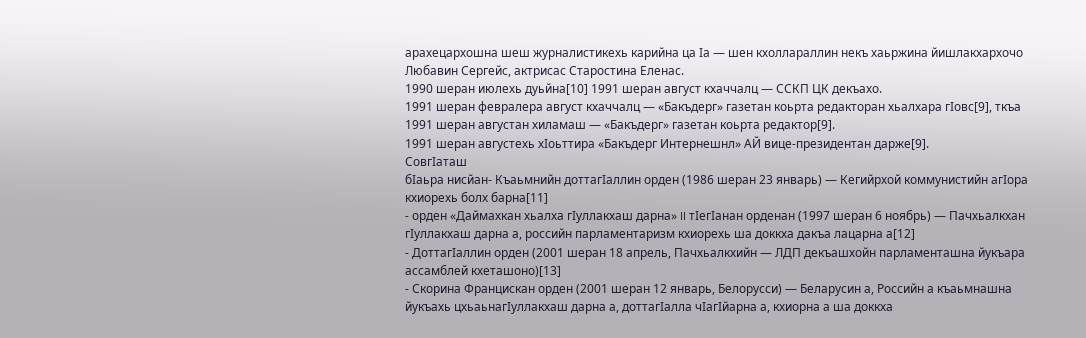арахецархошна шеш журналистикехь карийна ца Ӏа — шен кхоллараллин некъ хаьржина йишлакхархочо Любавин Сергейс, актрисас Старостина Еленас.
1990 шеран июлехь дуьйна[10] 1991 шеран август кхаччалц — ССКП ЦК декъахо.
1991 шеран февралера август кхаччалц — «Бакъдерг» газетан коьрта редакторан хьалхара гӀовс[9], ткъа 1991 шеран августан хиламаш — «Бакъдерг» газетан коьрта редактор[9].
1991 шеран августехь хӀоьттира «Бакъдерг Интернешнл» АЙ вице-президентан дарже[9].
СовгӀаташ
бӀаьра нисйан- Къаьмнийн доттагӀаллин орден (1986 шеран 23 январь) — Кегийрхой коммунистийн агӀора кхиорехь болх барна[11]
- орден «Даймахкан хьалха гӀуллакхаш дарна» II тӀегӀанан орденан (1997 шеран 6 ноябрь) — Пачхьалкхан гӀуллакхаш дарна а, российн парламентаризм кхиорехь ша доккха дакъа лацарна а[12]
- ДоттагӀаллин орден (2001 шеран 18 апрель, Пачхьалкхийн — ЛДП декъашхойн парламенташна йукъара ассамблей кхеташоно)[13]
- Скорина Францискан орден (2001 шеран 12 январь, Белорусси) — Беларусин а, Российн а къаьмнашна йукъахь цхьаьнагӀуллакхаш дарна а, доттагӀалла чӀагӀйарна а, кхиорна а ша доккха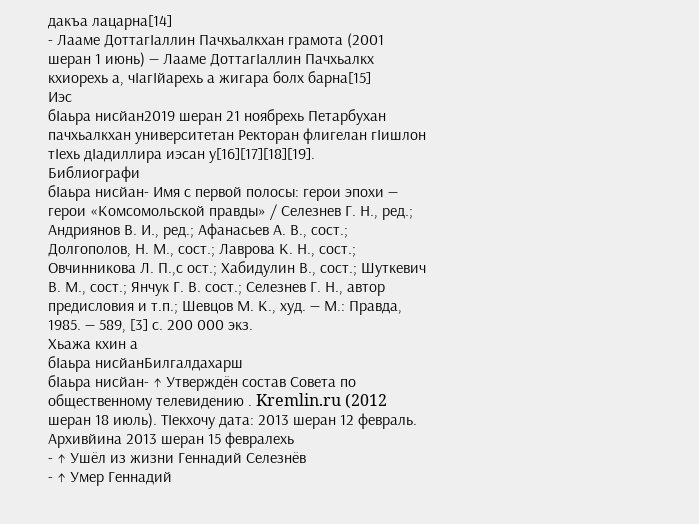дакъа лацарна[14]
- Лааме ДоттагӀаллин Пачхьалкхан грамота (2001 шеран 1 июнь) — Лааме ДоттагӀаллин Пачхьалкх кхиорехь а, чӀагӀйарехь а жигара болх барна[15]
Иэс
бӀаьра нисйан2019 шеран 21 ноябрехь Петарбухан пачхьалкхан университетан Ректоран флигелан гӀишлон тӀехь дӀадиллира иэсан у[16][17][18][19].
Библиографи
бӀаьра нисйан- Имя с первой полосы: герои эпохи — герои «Комсомольской правды» / Селезнев Г. Н., ред.; Андриянов В. И., ред.; Афанасьев А. В., сост.; Долгополов, Н. М., сост.; Лаврова К. Н., сост.; Овчинникова Л. П.,с ост.; Хабидулин В., сост.; Шуткевич В. М., сост.; Янчук Г. В. сост.; Селезнев Г. Н., автор предисловия и т.п.; Шевцов М. К., худ. — М.: Правда, 1985. — 589, [3] с. 200 000 экз.
Хьажа кхин а
бӀаьра нисйанБилгалдахарш
бӀаьра нисйан- ↑ Утверждён состав Совета по общественному телевидению . Kremlin.ru (2012 шеран 18 июль). ТӀекхочу дата: 2013 шеран 12 февраль. Архивйина 2013 шеран 15 февралехь
- ↑ Ушёл из жизни Геннадий Селезнёв
- ↑ Умер Геннадий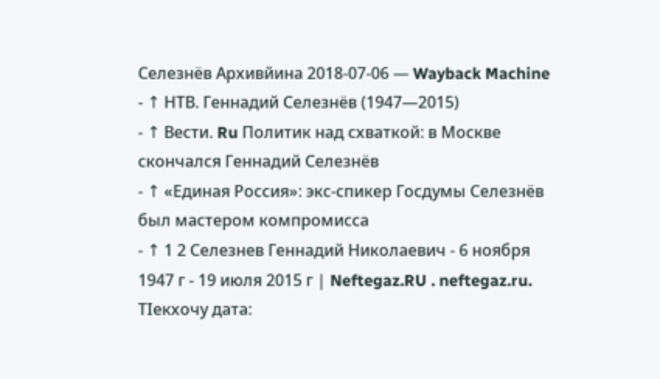Селезнёв Архивйина 2018-07-06 — Wayback Machine
- ↑ НТВ. Геннадий Селезнёв (1947—2015)
- ↑ Вести. Ru Политик над схваткой: в Москве скончался Геннадий Селезнёв
- ↑ «Единая Россия»: экс-спикер Госдумы Селезнёв был мастером компромисса
- ↑ 1 2 Селезнев Геннадий Николаевич - 6 ноября 1947 г - 19 июля 2015 г | Neftegaz.RU . neftegaz.ru. ТӀекхочу дата: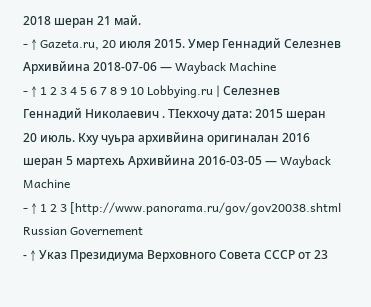2018 шеран 21 май.
- ↑ Gazeta.ru, 20 июля 2015. Умер Геннадий Селезнев Архивйина 2018-07-06 — Wayback Machine
- ↑ 1 2 3 4 5 6 7 8 9 10 Lobbying.ru | Селезнев Геннадий Николаевич . ТӀекхочу дата: 2015 шеран 20 июль. Кху чуьра архивйина оригиналан 2016 шеран 5 мартехь Архивйина 2016-03-05 — Wayback Machine
- ↑ 1 2 3 [http://www.panorama.ru/gov/gov20038.shtml Russian Governement
- ↑ Указ Президиума Верховного Совета СССР от 23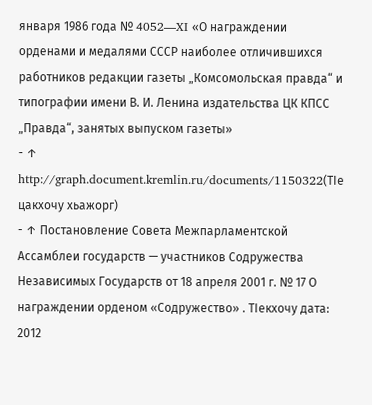января 1986 года № 4052—XI «О награждении орденами и медалями СССР наиболее отличившихся работников редакции газеты „Комсомольская правда“ и типографии имени В. И. Ленина издательства ЦК КПСС „Правда“, занятых выпуском газеты»
- ↑ http://graph.document.kremlin.ru/documents/1150322(ТӀе цакхочу хьажорг)
- ↑ Постановление Совета Межпарламентской Ассамблеи государств — участников Содружества Независимых Государств от 18 апреля 2001 г. № 17 О награждении орденом «Содружество» . ТӀекхочу дата: 2012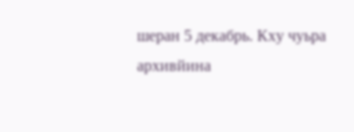шеран 5 декабрь. Кху чуьра архивйина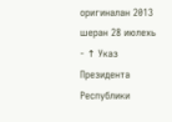оригиналан 2013 шеран 28 июлехь
- ↑ Указ Президента Республики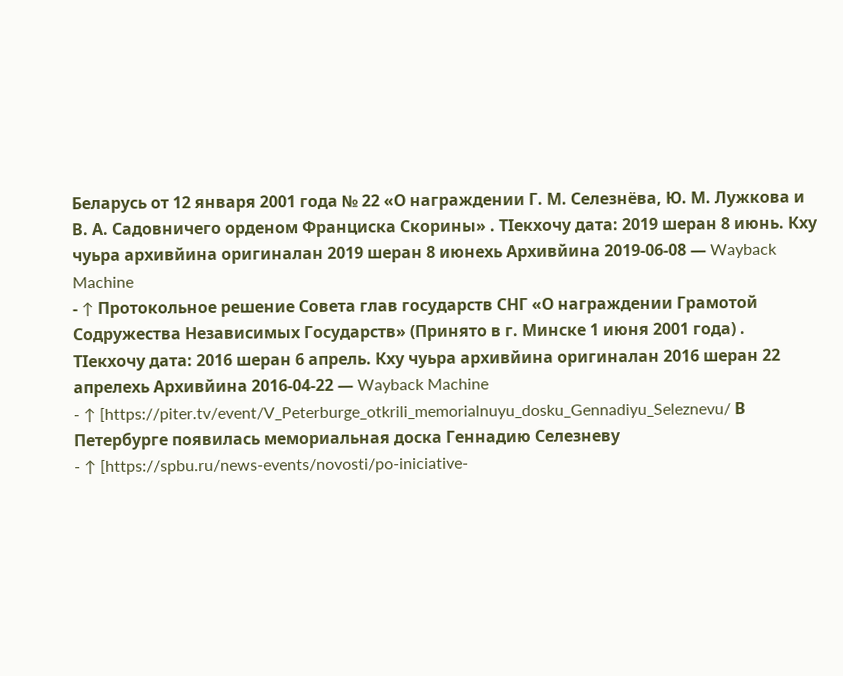Беларусь от 12 января 2001 года № 22 «О награждении Г. М. Селезнёва, Ю. М. Лужкова и В. А. Садовничего орденом Франциска Скорины» . ТӀекхочу дата: 2019 шеран 8 июнь. Кху чуьра архивйина оригиналан 2019 шеран 8 июнехь Архивйина 2019-06-08 — Wayback Machine
- ↑ Протокольное решение Совета глав государств СНГ «О награждении Грамотой Содружества Независимых Государств» (Принято в г. Минске 1 июня 2001 года) . ТӀекхочу дата: 2016 шеран 6 апрель. Кху чуьра архивйина оригиналан 2016 шеран 22 апрелехь Архивйина 2016-04-22 — Wayback Machine
- ↑ [https://piter.tv/event/V_Peterburge_otkrili_memorialnuyu_dosku_Gennadiyu_Seleznevu/ В Петербурге появилась мемориальная доска Геннадию Селезневу
- ↑ [https://spbu.ru/news-events/novosti/po-iniciative-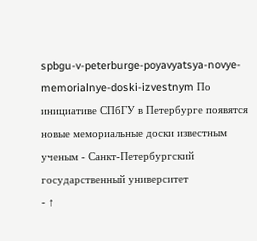spbgu-v-peterburge-poyavyatsya-novye-memorialnye-doski-izvestnym По инициативе СПбГУ в Петербурге появятся новые мемориальные доски известным ученым - Санкт-Петербургский государственный университет
- ↑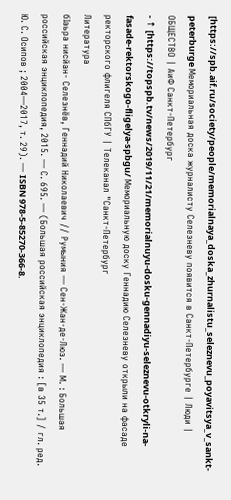[https://spb.aif.ru/society/people/memorialnaya_doska_zhurnalistu_seleznevu_poyavitsya_v_sankt-peterburge Мемориальная доска журналисту Селезневу появится в Санкт-Петербурге | Люди | ОБЩЕСТВО | АиФ Санкт-Петербург
- ↑ [https://topspb.tv/news/2019/11/21/memorialnuyu-dosku-gennadiyu-seleznevu-otkryli-na-fasade-rektorskogo-fligelya-spbgu/ Мемориальную доску Геннадию Селезневу открыли на фасаде ректорского флигеля СПбГУ | Телеканал "Санкт-Петербург
Литература
бӀаьра нисйан- Селезнёв, Геннадий Николаевич // Румыния — Сен-Жан-де-Люз. — М. : Большая российская энциклопедия, 2015. — С. 695. — (Большая российская энциклопедия : [в 35 т.] / гл. ред. Ю. С. Осипов ; 2004—2017, т. 29). — ISBN 978-5-85270-366-8.